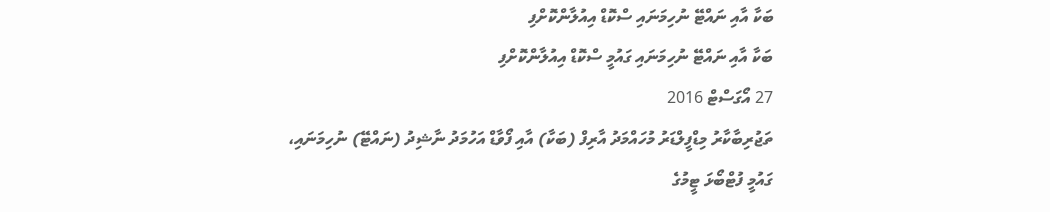ބަކާ އާއި ނައްޓޭ ނުހިމަނައި ސްކޮޑް އިއުލާންކޮށްފި
ބަކާ އާއި ނައްޓޭ ނުހިމަނައި ގައުމީ ސްކޮޑް އިއުލާންކޮށްފި
27 އޯގަސްޓް 2016
ތަޖުރިބާކާރު މިޑްފީލްޑަރު މުހައްމަދު އާރިފް (ބަކާ) އާއި ފޯވާޑް އަހުމަދު ނާޝިދު (ނައްޓޭ) ނުހިމަނައި، ގައުމީ ފުޓްބޯޅަ ޓީމުގެ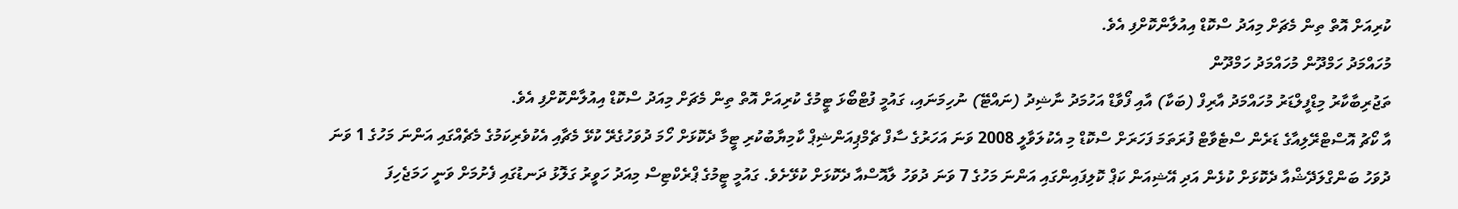ކުރިއަށް އޮތް ތިން މެޗަށް މިއަދު ސްކޮޑް އިއުލާންކޮށްފި އެވެ.
މުހައްމަދު ހަމްދޫން މުހައްމަދު ހަމްދޫން
ތަޖުރިބާކާރު މިޑްފީލްޑަރު މުހައްމަދު އާރިފް (ބަކާ) އާއި ފޯވާޑް އަހުމަދު ނާޝިދު (ނައްޓޭ) ނުހިމަނައި، ގައުމީ ފުޓްބޯޅަ ޓީމުގެ ކުރިއަށް އޮތް ތިން މެޗަށް މިއަދު ސްކޮޑް އިއުލާންކޮށްފި އެވެ.
އާ ކޯޗު އޮސްޓްރޭލިއާގެ ޑަރެން ސްޓެވާޓް ފުރަތަމަ ފަހަރަށް ސްކޮޑް މި އެކުލަވާލީ 2008 ވަނަ އަހަރުގެ ސާފް ޗެމްޕިއަންޝިޕް ކާމިޔާބުކުރި ޓީމާ ދެކޮޅަށް ހޯމަ ދުވަހުގެރޭ ކުޅޭ މެޗާއި އެކުވެރިކަމުގެ މެޗެއްގައި އަންނަ މަހުގެ 1 ވަނަ ދުވަހު ބަންގްލަދޭޝްއާ ދެކޮޅަށް ކުޅެން އަދި އޭޝިއަން ކަޕް ކޮލިފައިންގައި އަންނަ މަހުގެ 7 ވަނަ ދުވަހު ލާއޮސްއާ ދެކޮޅަށް ކުޅޭށެވެ. ގައުމީ ޓީމުގެ ޕްރެކްޓިސް މިއަދު ހަވީރު ގަލޮޅު ދަނޑުގައި ފެށުމަށް ވަނީ ހަމަޖެހިފަ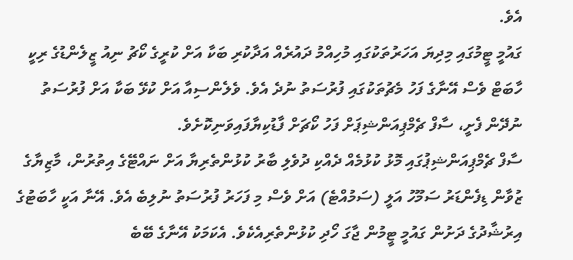އެވެ.
ގައުމީ ޓީމުގައި މިދިޔަ އަހަރުތަކުގައި މުހިއްމު ދައުރެއް އަދާކުރި ބަކާ އަށް ކުރީގެ ކޯޗު ނިއު ޒީލެންޑުގެ ރިކީ ހާބަޓް ވެސް އޭނާގެ ފަހު މެޗުތަކުގައި ފުރުސަތު ނުދެ އެވެ. ވެލެންސިއާ އަށް ކުޅޭ ބަކާ އަށް ފުރުސަތު ނުދޭން ފެށީ، ސާފް ޗެމްޕިއަންޝިޕަށް ފަހު ކޯޗަށް ފާޑުކިޔާފައިވަނިކޮށެވެ.
ސާފް ޗެމްޕިއަންޝިޕުގައި މޮޅު ކުޅުމެއް ދެއްކި ދުވެލި ބާރު ކުޅުންތެރިޔާ އަށް ނައްޓޭގެ އިތުރުން، މާޒިޔާގެ ޒުވާން ޑިފެންޑަރު ސަމޫހު އަލީ (ސަމުއްޓެ) އަށް ވެސް މި ފަހަރު ފުރުސަތު ނުލިބެ އެވެ. އޭނާ އަކީ ހާބަޓުގެ އިރުޝާދުގެ ދަށުން ގައުމީ ޓީމުން ޖާގަ ހޯދި ކުޅުންތެރިއެކެވެ. އެކަމަކު އޭނާގެ ބޭބެ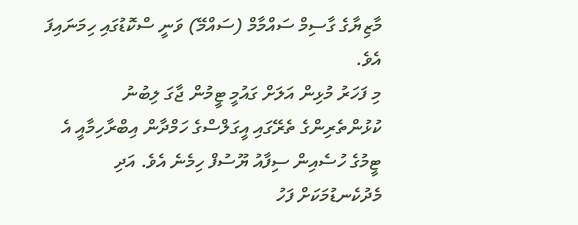މާޒިޔާގެ ގާސިމް ސައްމާމް (ސައްމޭ) ވަނީ ސްކޮޑުގައި ހިމަނައިފަ އެވެ.
މި ފަހަރު މުޅިން އަލަށް ގައުމީ ޓީމުން ޖާގަ ލިބުނު ކުޅުންތެރިންގެ ތެރޭގައި އީގަލްސްގެ ހަމްދާން އިބްރާހިމާއީ އެ ޓީމުގެ ހުސެއިން ސިފާއު ޔޫސުފް ހިމެނެ އެވެ. އަދި މެދުކެނޑުމަކަށް ފަހު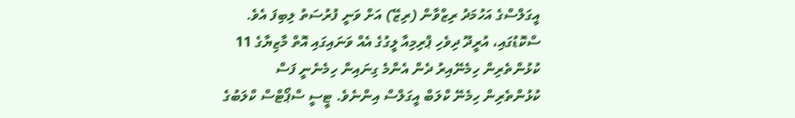އީގަލްސްގެ އަހުމަދު ރިޒްވާން (ރިޒޭ) އަށް ވަނީ ފުރުސަތު ލިބިފަ އެވެ.
ސްކޮޑުގައި، އުރީދޫ ދިވެހި ޕްރިމިއާ ލީގުގެ އެއް ވަނައިގައި އޮތް މާޒިޔާގެ 11 ކުޅުންތެރިން ހިމެނޭއިރު ދެން އެންމެ ގިނައިން ހިމެނެނީ ފަސް ކުޅުންތެރިން ހިމެނޭ ކްލަބް އީގަލްސް އިންނެވެ. ޓީސީ ސްޕޯޓްސް ކްލަބުގެ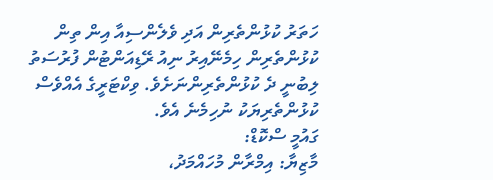ހަތަރު ކުޅުންތެރިން އަދި ވެލެންސިއާ އިން ތިން ކުޅުންތެރިން ހިމެނޭއިރު ނިއު ރޭޑިއަންޓުން ފުރުސަތު ލިބުނީ ދެ ކުޅުންތެރިންނަށެވެ. ވިކްޓަރީގެ އެއްވެސް ކުޅުންތެރިޔަކު ނުހިމެނެ އެވެ.
ގައުމީ ސްކޮޑް:
މާޒިޔާ: އިމްރާން މުހައްމަދު،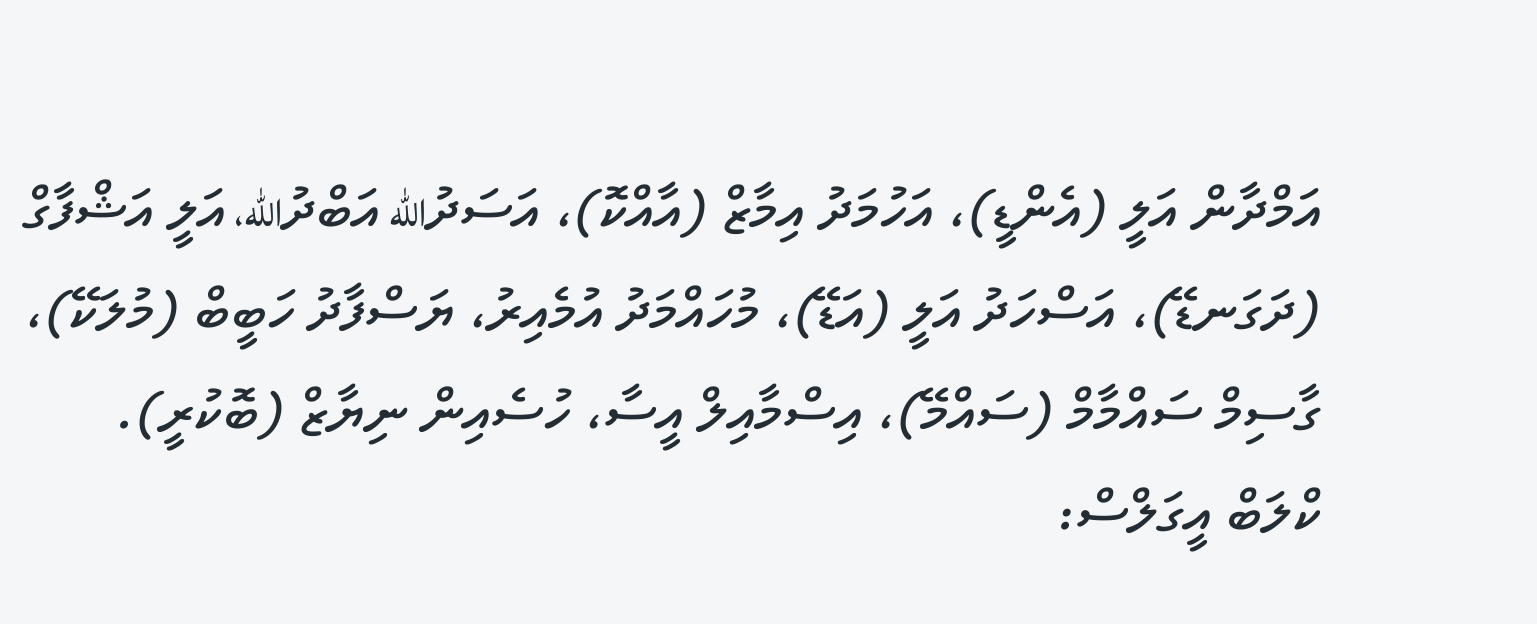އަމްދާން އަލީ (އެންޑީ)، އަހުމަދު އިމާޒް (އާއްކޮ)، އަސަދުالله އަބްދުالله، އަލީ އަޝްފާގް (ދަގަނޑޭ)، އަސްހަދު އަލީ (އަޑޭ)، މުހައްމަދު އުމެއިރު، ޔަސްފާދު ހަބީބް (މުލަކޭ)، ގާސިމް ސައްމާމް (ސައްމޭ)، އިސްމާއިލް އީސާ، ހުސެއިން ނިޔާޒް (ބޮކުރީ).
ކްލަބް އީގަލްސް: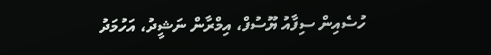ހުސެއިން ސިފާއު ޔޫސުފް، އިމްރާން ނަޝީދު، އަހުމަދު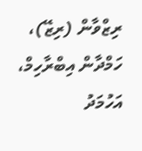ރިޒްވާން (ރިޒޭ)، ހަމްދާން އިބްރާހިމް، އަހުމަދު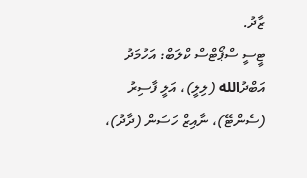ޒާދު.
ޓީސީ ސްޕޯޓްސް ކްލަބް: އަހުމަދު އަބްދުالله (ލިލީ)، އަލީ ފާސިރު (ސެންޓޭ)، ނާއިޒް ހަސަން (ދާދު)،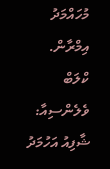މުހައްމަދު އިމްރާން.
ކްލަބް ވެލެންސިއާ: ޝާފިއު އަހުމަދު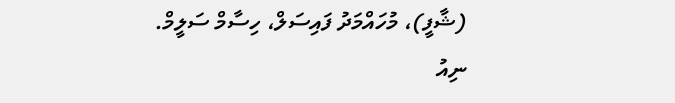(ޝާފީ)، މުހައްމަދު ފައިސަލް، ހިސާމް ސަލީމް.
ނިއު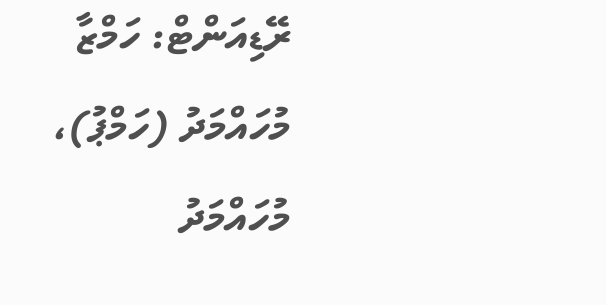ރޭޑިއަންޓް: ހަމްޒާ މުހައްމަދު (ހަމްޕު)، މުހައްމަދު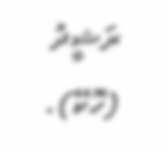ރަޝީދު (ހޮކޭ).